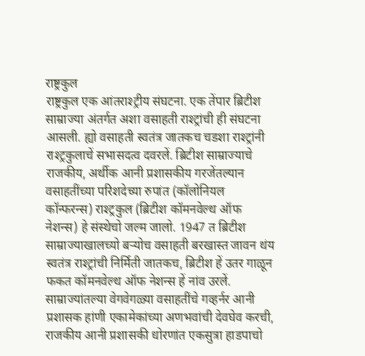राष्ट्रकुल
राष्ट्रकुल एक आंतराश्ट्रीय संघटना. एक तेंपार ब्रिटीश साम्राज्या अंतर्गत अशा वसाहती राश्ट्रांची ही संघटना आसली. ह्यो वसाहती स्वतंत्र जातकच चडशा राश्ट्रांनी राश्ट्रकुलाचें सभासदत्व दवरलें. ब्रिटीश साम्राज्याचे राजकीय, अर्थीक आनी प्रशासकीय गरजेंतल्यान वसाहतींच्या परिशदेच्या रुपांत (कॉलोनियल कॉन्फरन्स) राश्ट्रकुल (ब्रिटीश कॉमनवेल्थ ऑफ नेशन्स) हे संस्थेचो जल्म जालो. 1947 त ब्रिटीश साम्राज्याखालच्यो बऱ्योच वसाहती बरखास्त जावन थंय स्वतंत्र राश्ट्रांची निर्मिती जातकच, ब्रिटीश हें उतर गाळून फकत कॉमनवेल्थ ऑफ नेशन्स हें नांव उरलें. साम्राज्यांतल्या वेगवेगळ्या वसाहतींचे गव्हर्नर आनी प्रशासक हांणी एकामेकांच्या अणभवांची देवघेव करची, राजकीय आनी प्रशासकी धोरणांत एकसुत्रा हाडपाचो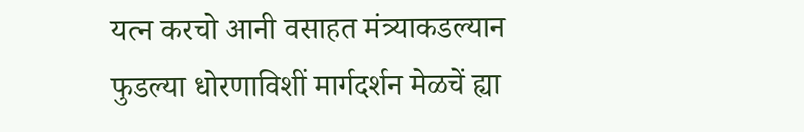यत्न करचो आनी वसाहत मंत्र्याकडल्यान फुडल्या धोरणाविशीं मार्गदर्शन मेळचें ह्या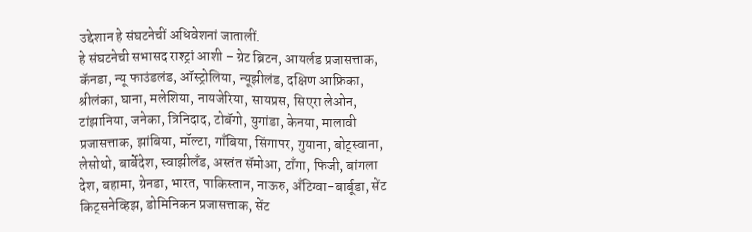उद्देशान हे संघटनेचीं अधिवेशनां जातालीं.
हे संघटनेची सभासद राश्ट्रां आशी – ग्रेट ब्रिटन, आयर्लड प्रजासत्ताक, कॅनडा, न्यू फाउंडलंड, ऑस्ट्रोलिया, न्यूझीलंड, दक्षिण आफ्रिका, श्रीलंका, घाना, मलेशिया, नायजेरिया, सायप्रस, सिएरा लेओन, टांझानिया, जनेका, त्रिनिदाद, टोबॅगो, युगांडा, केनया, मालावी प्रजासत्ताक, झांबिया, मॉल्टा, गाँबिया, सिंगापर, गुयाना, बोट्स्वाना, लेसोथो, बार्बेदेश, स्वाझीलँड, अस्तंत सॅमोआ, टाँगा, फिजी, बांगला देश, बहामा, ग्रेनडा, भारत, पाकिस्तान, नाऊरु, अँटिग्वा-बार्बूडा, सेंट किट्सनेव्हिझ, डोमिनिकन प्रजासत्ताक, सेंट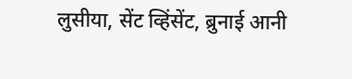लुसीया, सेंट व्हिंसेंट, ब्रुनाई आनी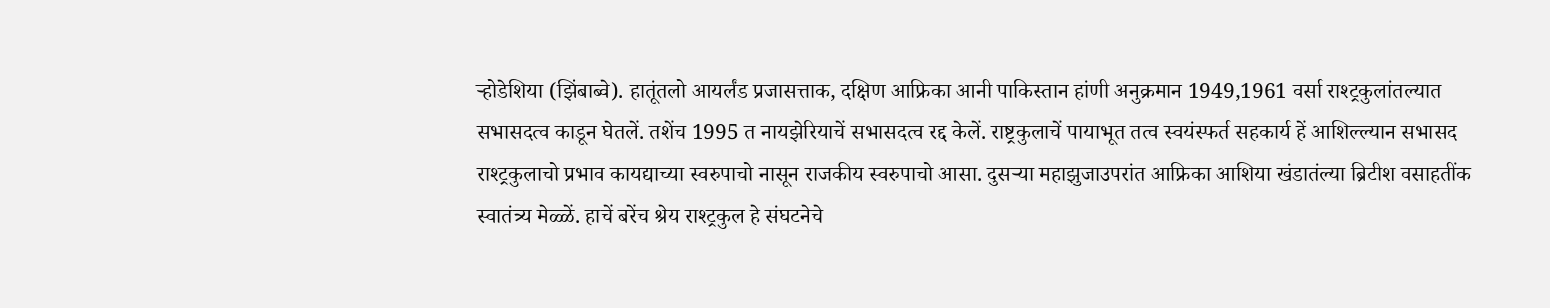ऱ्होडेशिया (झिंबाब्वे). हातूंतलो आयर्लंड प्रजासत्ताक, दक्षिण आफ्रिका आनी पाकिस्तान हांणी अनुक्रमान 1949,1961 वर्सा राश्ट्रकुलांतल्यात सभासदत्व काडून घेतलें. तशेंच 1995 त नायझेरियाचें सभासदत्व रद्द केलें. राष्ट्रकुलाचें पायाभूत तत्व स्वयंस्फर्त सहकार्य हें आशिल्ल्यान सभासद राश्ट्रकुलाचो प्रभाव कायद्याच्या स्वरुपाचो नासून राजकीय स्वरुपाचो आसा. दुसऱ्या महाझुजाउपरांत आफ्रिका आशिया खंडातंल्या ब्रिटीश वसाहतींक स्वातंत्र्य मेळ्ळें. हाचें बरेंच श्रेय राश्ट्रकुल हे संघटनेचे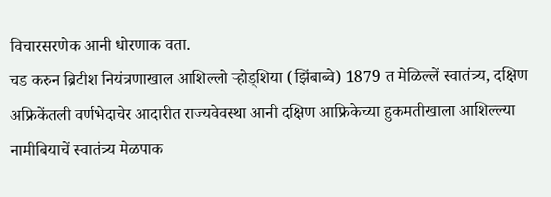विचारसरणेक आनी धोरणाक वता.
चड करुन ब्रिटीश नियंत्रणाखाल आशिल्लो ऱ्होड्शिया (झिंबाब्वे) 1879 त मेळिल्लें स्वातंत्र्य, दक्षिण अफ्रिकेंतली वर्णभेदाचेर आदारीत राज्यवेवस्था आनी दक्षिण आफ्रिकेच्या हुकमतीखाला आशिल्ल्या नामीबियाचें स्वातंत्र्य मेळपाक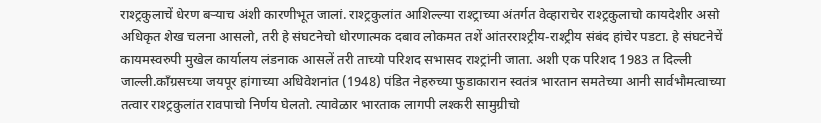राश्ट्रकुलाचें धेरण बऱ्याच अंशी कारणीभूत जालां. राश्ट्रकुलांत आशिल्ल्या राश्ट्राच्या अंतर्गत वेव्हाराचेर राश्ट्रकुलाचो कायदेशीर असो अधिकृत शेख चलना आसलो, तरी हे संघटनेचो धोरणात्मक दबाव लोकमत तशें आंतरराश्ट्रीय-राश्ट्रीय संबंद हांचेर पडटा. हे संघटनेचें कायमस्वरुपी मुखेल कार्यालय लंडनाक आसलें तरी ताच्यो परिशद सभासद राश्ट्रांनी जाता. अशी एक परिशद 1983 त दिल्ली जाल्ली.काँग्रसच्या जयपूर हांगाच्या अधिवेशनांत (1948) पंडित नेहरुच्या फुडाकारान स्वतंत्र भारतान समतेच्या आनी सार्वभौमत्वाच्या तत्वार राश्ट्रकुलांत रावपाचो निर्णय घेलतो. त्यावेळार भारताक लागपी लश्करी सामुग्रीचो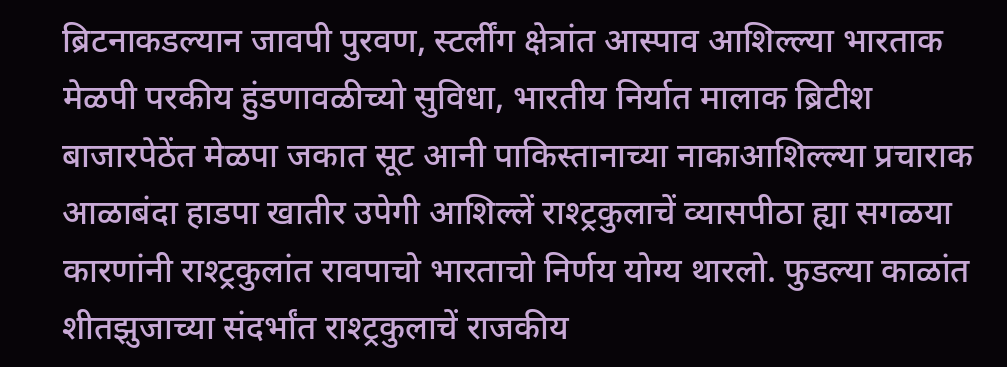ब्रिटनाकडल्यान जावपी पुरवण, स्टर्लींग क्षेत्रांत आस्पाव आशिल्ल्या भारताक मेळपी परकीय हुंडणावळीच्यो सुविधा, भारतीय निर्यात मालाक ब्रिटीश बाजारपेठेंत मेळपा जकात सूट आनी पाकिस्तानाच्या नाकाआशिल्ल्या प्रचाराक आळाबंदा हाडपा खातीर उपेगी आशिल्लें राश्ट्रकुलाचें व्यासपीठा ह्या सगळया कारणांनी राश्ट्रकुलांत रावपाचो भारताचो निर्णय योग्य थारलो. फुडल्या काळांत शीतझुजाच्या संदर्भांत राश्ट्रकुलाचें राजकीय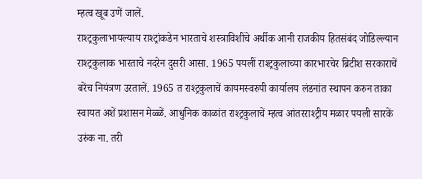म्हत्व खूब उणें जालें.
राश्ट्रकुलाभायल्याय राश्ट्रांकडेन भारताचे शस्त्राविशींचे अर्थीक आनी राजकीय हितसंबंद जोडिल्ल्यान राश्ट्रकुलाक भारताचे नदरेन दुसरी आसा. 1965 पयलीं राश्ट्रकुलाच्या कारभारचेर ब्रिटीश सरकाराचें बरेंच नियंत्रण उरतालें. 1965 त राश्ट्रकुलाचें कायमस्वरुपी कार्यालय लंडनांत स्थापन करुन ताका स्वायत अशें प्रशासन मेळ्ळें. आधुनिक काळांत राश्ट्रकुलाचें म्हत्व आंतरराश्ट्रीय मळार पयली सारकें उरुंक ना. तरी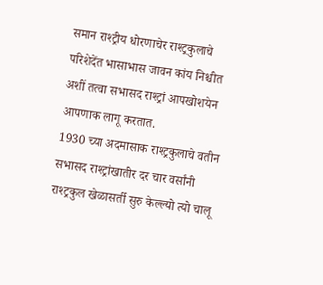समान राश्ट्रीय धोरणाचेर राश्ट्रकुलाचे परिशेदेंत भासाभास जावन कांय निश्चीत अशीं तत्वा सभासद राश्ट्रां आपखोशयेन आपणाक लागू करतात.
1930 च्या अदमासाक राश्ट्रकुलाचे वतीन सभासद राश्ट्रांखातीर दर चार वर्सांनी राश्ट्रकुल खेळासर्ती सुरु केल्ल्यो त्यो चालू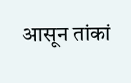आसून तांकां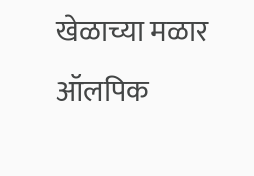खेळाच्या मळार ऑलपिक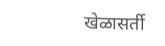खेळासर्ती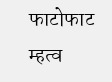फाटोफाट म्हत्व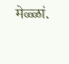मेळ्ळां.